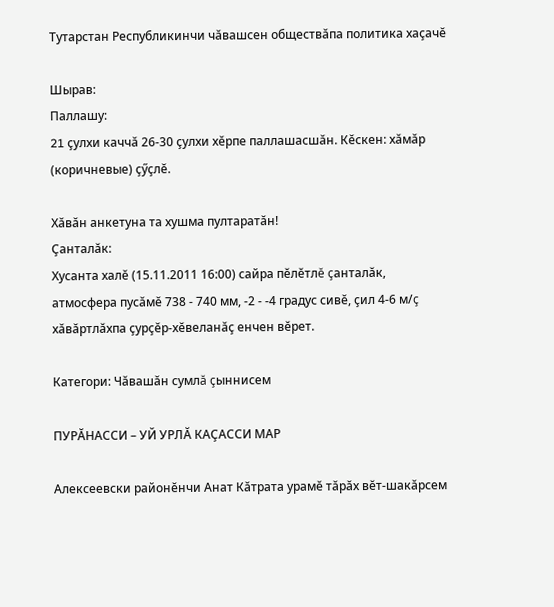Тутарстан Республикинчи чăвашсен обществăпа политика хаçачĕ

Шырав:
Паллашу:
21 çулхи каччă 26-30 çулхи хĕрпе паллашасшăн. Кĕскен: хăмăр (коричневые) çӳçлĕ.

Хăвăн анкетуна та хушма пултаратăн!
Çанталăк:
Хусанта халĕ (15.11.2011 16:00) сайра пĕлĕтлĕ çанталăк, атмосфера пусăмĕ 738 - 740 мм, -2 - -4 градус сивĕ, çил 4-6 м/ç хăвăртлăхпа çурçĕр-хĕвеланăç енчен вĕрет.

Категори: Чăвашăн сумлă çыннисем

ПУРĂНАССИ – УЙ УРЛĂ КАÇАССИ МАР

Алексеевски районĕнчи Анат Кăтрата урамĕ тăрăх вĕт-шакăрсем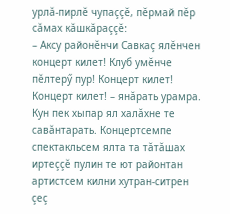урлă-пирлĕ чупаççĕ, пĕрмай пĕр сăмах кăшкăраççĕ:
– Аксу районĕнчи Савкаç ялĕнчен концерт килет! Клуб умĕнче пĕлтерӳ пур! Концерт килет! Концерт килет! – янăрать урамра.
Кун пек хыпар ял халăхне те савăнтарать. Концертсемпе спектакльсем ялта та тăтăшах иртеççĕ пулин те ют районтан артистсем килни хутран-ситрен çеç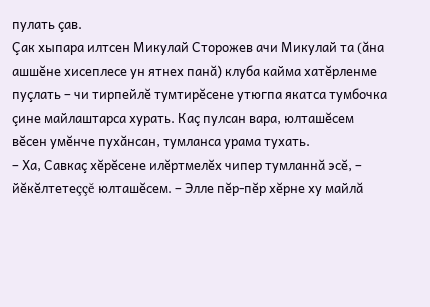пулать çав.
Çак хыпара илтсен Микулай Сторожев ачи Микулай та (ăна ашшĕне хисеплесе ун ятнех панă) клуба кайма хатĕрленме пуçлать – чи тирпейлĕ тумтирĕсене утюгпа якатса тумбочка çине майлаштарса хурать. Каç пулсан вара, юлташĕсем вĕсен умĕнче пухăнсан, тумланса урама тухать.
– Ха, Савкаç хĕрĕсене илĕртмелĕх чипер тумланнă эсĕ, – йĕкĕлтетеççĕ юлташĕсем. – Элле пĕр-пĕр хĕрне ху майлă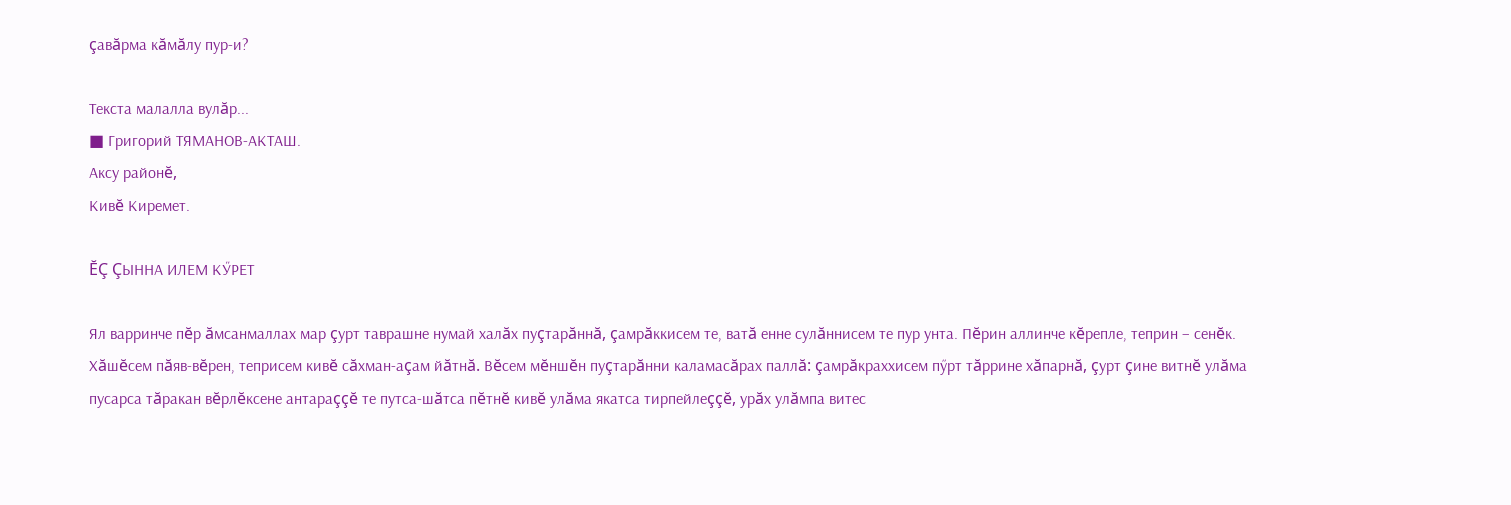çавăрма кăмăлу пур-и?

Текста малалла вулăр...
■ Григорий ТЯМАНОВ-АКТАШ.
Аксу районĕ,
Кивĕ Киремет.

ĔÇ ÇЫННА ИЛЕМ КӲРЕТ

Ял варринче пĕр ăмсанмаллах мар çурт таврашне нумай халăх пуçтарăннă, çамрăккисем те, ватă енне сулăннисем те пур унта. Пĕрин аллинче кĕрепле, теприн – сенĕк. Хăшĕсем пăяв-вĕрен, теприсем кивĕ сăхман-аçам йăтнă. Вĕсем мĕншĕн пуçтарăнни каламасăрах паллă: çамрăкраххисем пӳрт тăррине хăпарнă, çурт çине витнĕ улăма пусарса тăракан вĕрлĕксене антараççĕ те путса-шăтса пĕтнĕ кивĕ улăма якатса тирпейлеççĕ, урăх улăмпа витес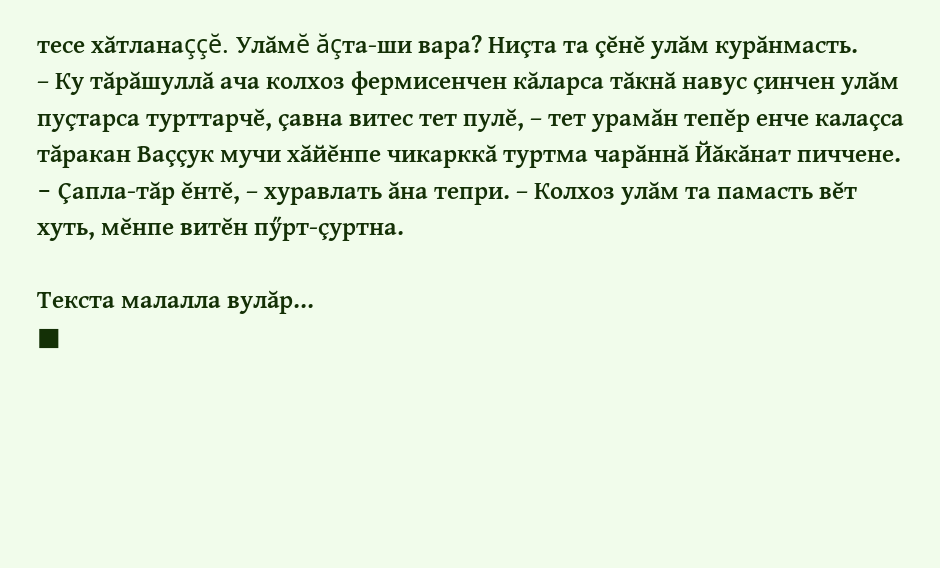тесе хăтланаççĕ. Улăмĕ ăçта-ши вара? Ниçта та çĕнĕ улăм курăнмасть.
– Ку тăрăшуллă ача колхоз фермисенчен кăларса тăкнă навус çинчен улăм пуçтарса турттарчĕ, çавна витес тет пулĕ, – тет урамăн тепĕр енче калаçса тăракан Ваççук мучи хăйĕнпе чикарккă туртма чарăннă Йăкăнат пиччене.
– Çапла-тăр ĕнтĕ, – хуравлать ăна тепри. – Колхоз улăм та памасть вĕт хуть, мĕнпе витĕн пӳрт-çуртна.

Текста малалла вулăр...
■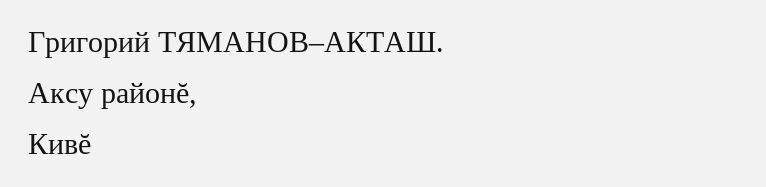Григорий ТЯМАНОВ–АКТАШ.
Аксу районĕ,
Кивĕ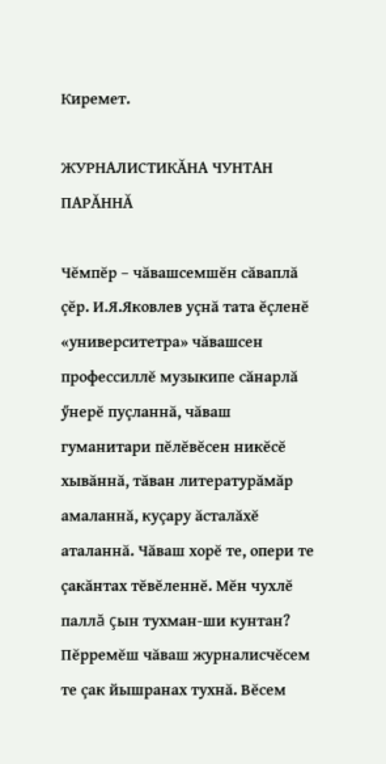Киремет.

ЖУРНАЛИСТИКĂНА ЧУНТАН ПАРĂННĂ

Чĕмпĕр – чăвашсемшĕн сăваплă çĕр. И.Я.Яковлев уçнă тата ĕçленĕ «университетра» чăвашсен профессиллĕ музыкипе сăнарлă ӳнерĕ пуçланнă, чăваш гуманитари пĕлĕвĕсен никĕсĕ хывăннă, тăван литературăмăр амаланнă, куçару ăсталăхĕ аталаннă. Чăваш хорĕ те, опери те çакăнтах тĕвĕленнĕ. Мĕн чухлĕ паллă çын тухман-ши кунтан? Пĕрремĕш чăваш журналисчĕсем те çак йышранах тухнă. Вĕсем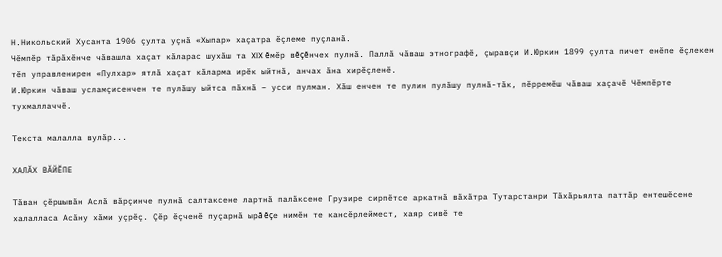Н.Никольский Хусанта 1906 çулта уçнă «Хыпар» хаçатра ĕçлеме пуçланă.
Чĕмпĕр тăрăхĕнче чăвашла хаçат кăларас шухăш та XIX ĕмĕр вĕçĕнчех пулнă. Паллă чăваш этнографĕ, çыравçи И.Юркин 1899 çулта пичет енĕпе ĕçлекен тĕп управленирен «Пулхар» ятлă хаçат кăларма ирĕк ыйтнă, анчах ăна хирĕçленĕ.
И.Юркин чăваш усламçисенчен те пулăшу ыйтса пăхнă – усси пулман. Хăш енчен те пулин пулăшу пулнă-тăк, пĕрремĕш чăваш хаçачĕ Чĕмпĕрте тухмаллаччĕ.

Текста малалла вулăр...

ХАЛĂХ ВĂЙĔПЕ

Тăван çĕршывăн Аслă вăрçинче пулнă салтаксене лартнă палăксене Грузире сирпĕтсе аркатнă вăхăтра Тутарстанри Тăхăрьялта паттăр ентешĕсене халалласа Асăну хăми уçрĕç. Çĕр ĕçченĕ пуçарнă ырă ĕçе нимĕн те кансĕрлеймест, хаяр сивĕ те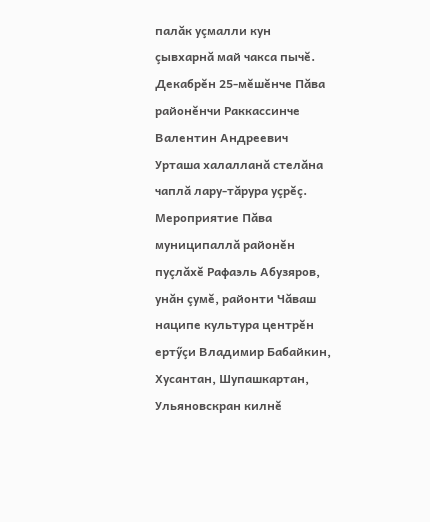палăк уçмалли кун çывхарнă май чакса пычĕ. Декабрĕн 25-мĕшĕнче Пăва районĕнчи Раккассинче Валентин Андреевич Урташа халалланă стелăна чаплă лару-тăрура уçрĕç.
Мероприятие Пăва муниципаллă районĕн пуçлăхĕ Рафаэль Абузяров, унăн çумĕ, районти Чăваш наципе культура центрĕн ертӳçи Владимир Бабайкин, Хусантан, Шупашкартан, Ульяновскран килнĕ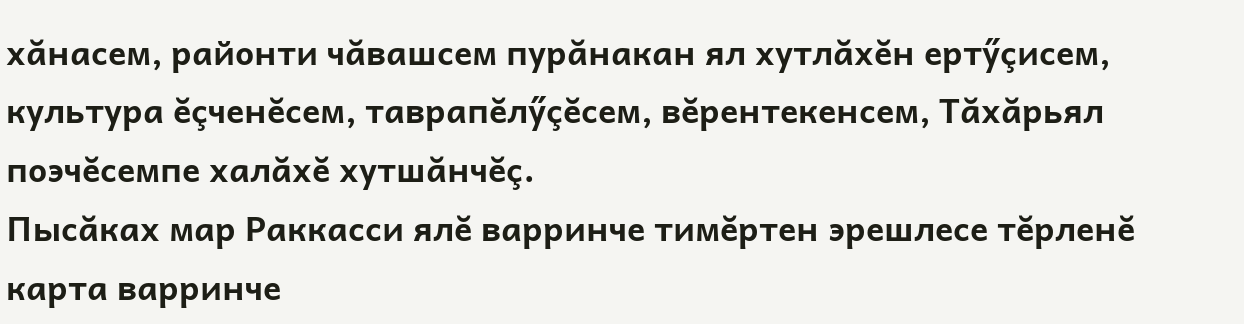хăнасем, районти чăвашсем пурăнакан ял хутлăхĕн ертӳçисем, культура ĕçченĕсем, таврапĕлӳçĕсем, вĕрентекенсем, Тăхăрьял поэчĕсемпе халăхĕ хутшăнчĕç.
Пысăках мар Раккасси ялĕ варринче тимĕртен эрешлесе тĕрленĕ карта варринче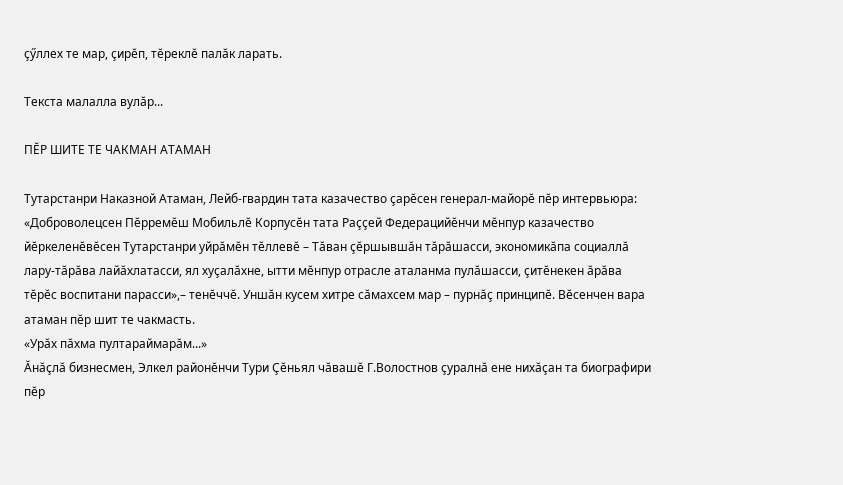çӳллех те мар, çирĕп, тĕреклĕ палăк ларать.

Текста малалла вулăр...

ПĔР ШИТЕ ТЕ ЧАКМАН АТАМАН

Тутарстанри Наказной Атаман, Лейб-гвардин тата казачество çарĕсен генерал-майорĕ пĕр интервьюра: «Доброволецсен Пĕрремĕш Мобильлĕ Корпусĕн тата Раççей Федерацийĕнчи мĕнпур казачество йĕркеленĕвĕсен Тутарстанри уйрăмĕн тĕллевĕ – Тăван çĕршывшăн тăрăшасси, экономикăпа социаллă лару-тăрăва лайăхлатасси, ял хуçалăхне, ытти мĕнпур отрасле аталанма пулăшасси, çитĕнекен ăрăва тĕрĕс воспитани парасси»,– тенĕччĕ. Уншăн кусем хитре сăмахсем мар – пурнăç принципĕ. Вĕсенчен вара атаман пĕр шит те чакмасть.
«Урăх пăхма пултараймарăм...»
Ăнăçлă бизнесмен, Элкел районĕнчи Тури Çĕньял чăвашĕ Г.Волостнов çуралнă ене нихăçан та биографири пĕр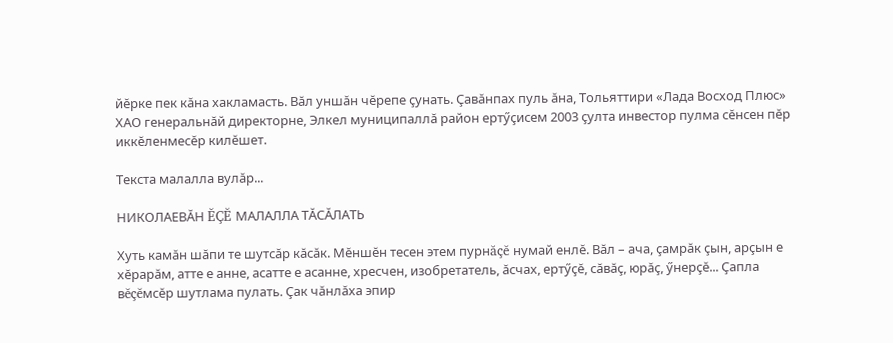йĕрке пек кăна хакламасть. Вăл уншăн чĕрепе çунать. Çавăнпах пуль ăна, Тольяттири «Лада Восход Плюс» ХАО генеральнăй директорне, Элкел муниципаллă район ертӳçисем 2003 çулта инвестор пулма сĕнсен пĕр иккĕленмесĕр килĕшет.

Текста малалла вулăр...

НИКОЛАЕВĂН ĔÇĔ МАЛАЛЛА ТĂСĂЛАТЬ

Хуть камăн шăпи те шутсăр кăсăк. Мĕншĕн тесен этем пурнăçĕ нумай енлĕ. Вăл – ача, çамрăк çын, арçын е хĕрарăм, атте е анне, асатте е асанне, хресчен, изобретатель, ăсчах, ертӳçĕ, сăвăç, юрăç, ӳнерçĕ... Çапла вĕçĕмсĕр шутлама пулать. Çак чăнлăха эпир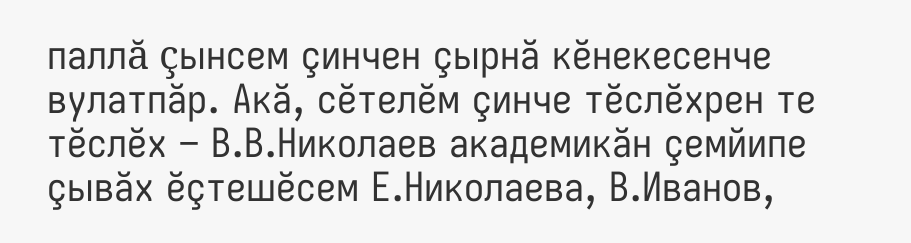паллă çынсем çинчен çырнă кĕнекесенче вулатпăр. Акă, сĕтелĕм çинче тĕслĕхрен те тĕслĕх – В.В.Николаев академикăн çемйипе çывăх ĕçтешĕсем Е.Николаева, В.Иванов,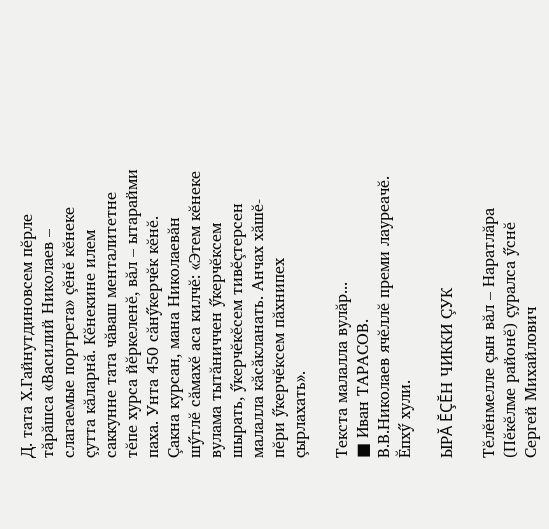Д. тата Х.Гайнутдиновсем пĕрле тăрăшса «Василий Николаев – слагаемые портрета» çĕнĕ кĕнеке çутта кăларнă. Кĕнекине илем саккунне тата чăваш менталитетне тĕпе хурса йĕркеленĕ, вăл – ытарайми паха. Унта 450 сăнӳкерчĕк кĕнĕ. Çакна курсан, мана Николаевăн шӳтлĕ сăмахĕ аса килчĕ: «Этем кĕнеке вулама тытăниччен ӳкерчĕксем шырать, ӳкерчĕкĕсем тивĕçтерсен малалла кăсăкланать. Анчах хăшĕ-пĕри ӳкерчĕксем пăхнипех çырлахать».

Текста малалла вулăр...
■ Иван ТАРАСОВ.
В.В.Николаев ячĕллĕ преми лауреачĕ.
Ĕпхӳ хули.

ЫРĂ ĔÇĔН ЧИККИ ÇУК

Тĕлĕнмелле çын вăл – Наратлăра (Пĕкĕлме районĕ) çуралса ӳснĕ Сергей Михайлович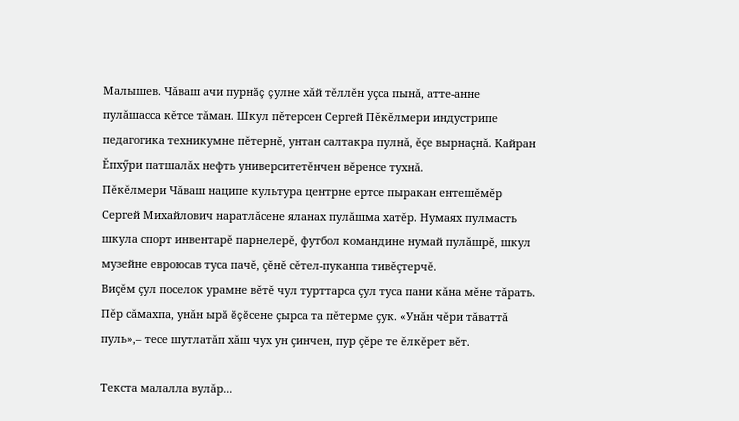Малышев. Чăваш ачи пурнăç çулне хăй тĕллĕн уçса пынă, атте-анне пулăшасса кĕтсе тăман. Шкул пĕтерсен Сергей Пĕкĕлмери индустрипе педагогика техникумне пĕтернĕ, унтан салтакра пулнă, ĕçе вырнаçнă. Кайран Ĕпхӳри патшалăх нефть университетĕнчен вĕренсе тухнă.
Пĕкĕлмери Чăваш наципе культура центрне ертсе пыракан ентешĕмĕр Сергей Михайлович наратлăсене яланах пулăшма хатĕр. Нумаях пулмасть шкула спорт инвентарĕ парнелерĕ, футбол командине нумай пулăшрĕ, шкул музейне евроюсав туса пачĕ, çĕнĕ сĕтел-пуканпа тивĕçтерчĕ.
Виçĕм çул поселок урамне вĕтĕ чул турттарса çул туса пани кăна мĕне тăрать. Пĕр сăмахпа, унăн ырă ĕçĕсене çырса та пĕтерме çук. «Унăн чĕри тăваттă пуль»,– тесе шутлатăп хăш чух ун çинчен, пур çĕре те ĕлкĕрет вĕт.

Текста малалла вулăр...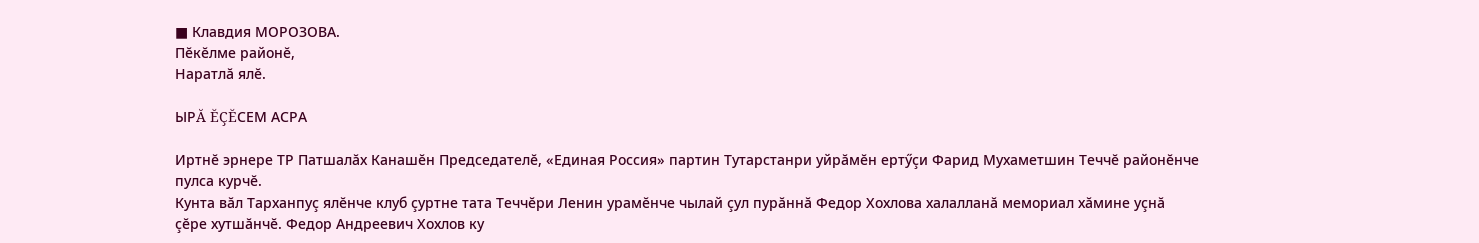■ Клавдия МОРОЗОВА.
Пĕкĕлме районĕ,
Наратлă ялĕ.

ЫРĂ ĔÇĔСЕМ АСРА

Иртнĕ эрнере ТР Патшалăх Канашĕн Председателĕ, «Единая Россия» партин Тутарстанри уйрăмĕн ертӳçи Фарид Мухаметшин Теччĕ районĕнче пулса курчĕ.
Кунта вăл Тарханпуç ялĕнче клуб çуртне тата Теччĕри Ленин урамĕнче чылай çул пурăннă Федор Хохлова халалланă мемориал хăмине уçнă çĕре хутшăнчĕ. Федор Андреевич Хохлов ку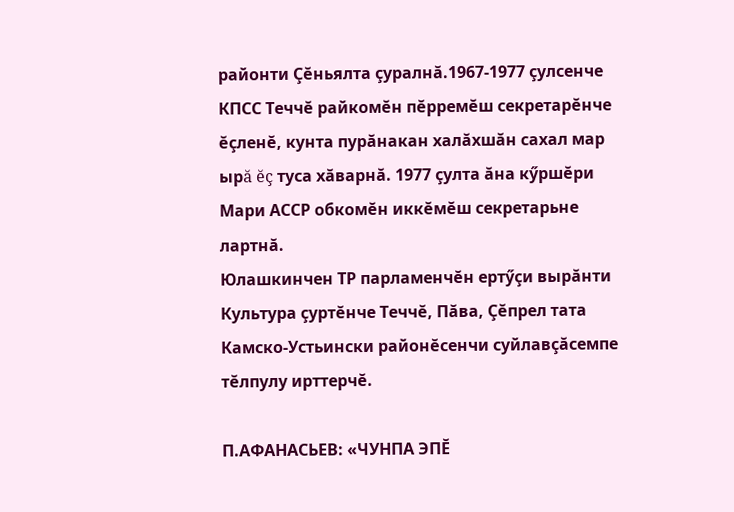районти Çĕньялта çуралнă.1967-1977 çулсенче КПСС Теччĕ райкомĕн пĕрремĕш секретарĕнче ĕçленĕ, кунта пурăнакан халăхшăн сахал мар ырă ĕç туса хăварнă. 1977 çулта ăна кӳршĕри Мари АССР обкомĕн иккĕмĕш секретарьне лартнă.
Юлашкинчен ТР парламенчĕн ертӳçи вырăнти Культура çуртĕнче Теччĕ, Пăва, Çĕпрел тата Камско-Устьински районĕсенчи суйлавçăсемпе тĕлпулу ирттерчĕ.

П.АФАНАСЬЕВ: «ЧУНПА ЭПĔ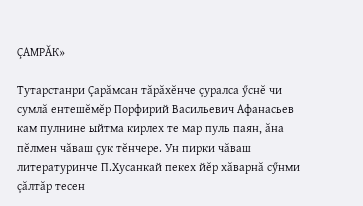ÇАМРĂК»

Тутарстанри Çарăмсан тăрăхĕнче çуралса ӳснĕ чи сумлă ентешĕмĕр Порфирий Васильевич Афанасьев кам пулнине ыйтма кирлех те мар пуль паян, ăна пĕлмен чăваш çук тĕнчере. Ун пирки чăваш литературинче П.Хусанкай пекех йĕр хăварнă сӳнми çăлтăр тесен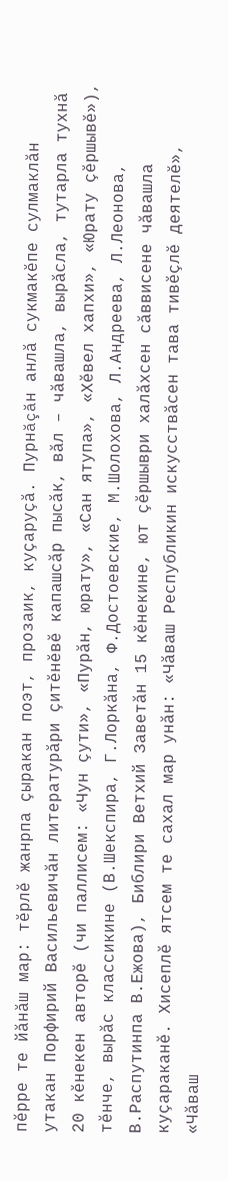пĕрре те йăнăш мар: тĕрлĕ жанрпа çыракан поэт, прозаик, куçаруçă. Пурнăçăн анлă сукмакĕпе сулмаклăн утакан Порфирий Васильевичăн литературăри çитĕнĕвĕ капашсăр пысăк, вăл – чăвашла, вырăсла, тутарла тухнă 20 кĕнекен авторĕ (чи паллисем: «Чун çути», «Пурăн, юрату», «Сан ятупа», «Хĕвел хапхи», «Юрату çĕршывĕ»), тĕнче, вырăс классикине (В.Шекспира, Г.Лоркăна, Ф.Достоевские, М.Шолохова, Л.Андреева, Л.Леонова, В.Распутинпа В.Ежова), Библири Ветхий Заветăн 15 кĕнекине, ют çĕршыври халăхсен сăввисене чăвашла куçараканĕ. Хисеплĕ ятсем те сахал мар унăн: «Чăваш Республикин искусствăсен тава тивĕçлĕ деятелĕ», «Чăваш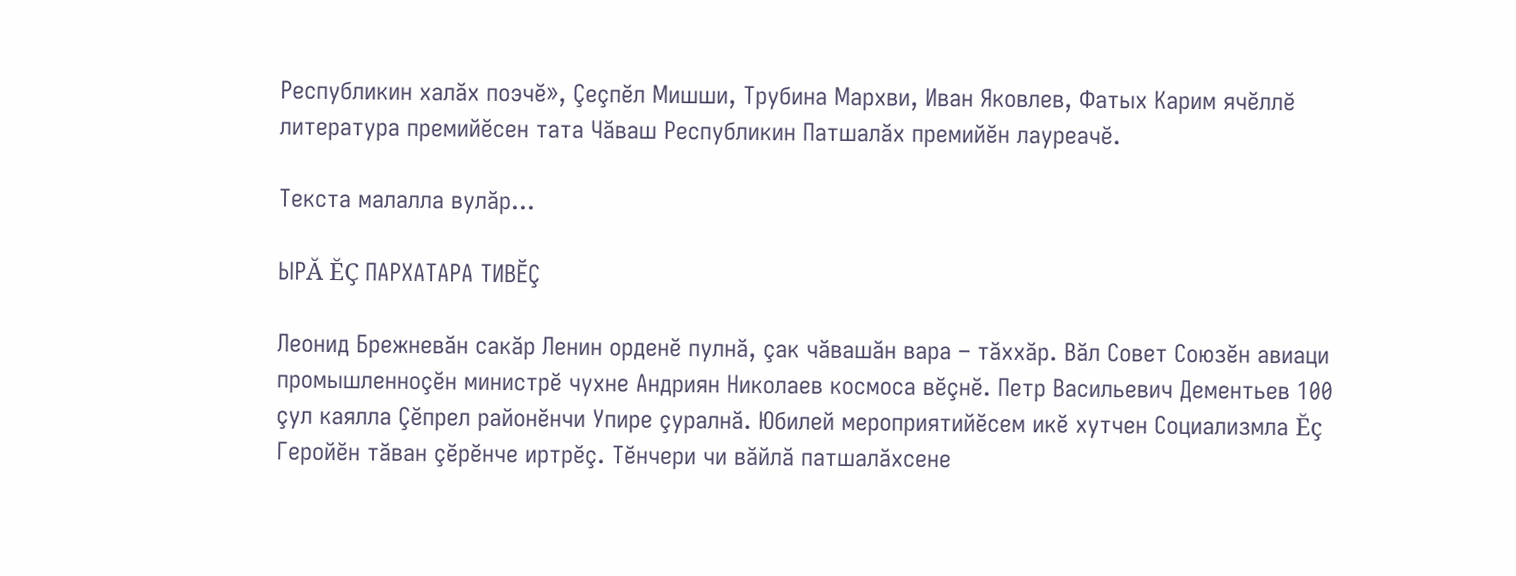Республикин халăх поэчĕ», Çеçпĕл Мишши, Трубина Мархви, Иван Яковлев, Фатых Карим ячĕллĕ литература премийĕсен тата Чăваш Республикин Патшалăх премийĕн лауреачĕ.

Текста малалла вулăр...

ЫРĂ ĔÇ ПАРХАТАРА ТИВĔÇ

Леонид Брежневăн сакăр Ленин орденĕ пулнă, çак чăвашăн вара – тăххăр. Вăл Совет Союзĕн авиаци промышленноçĕн министрĕ чухне Андриян Николаев космоса вĕçнĕ. Петр Васильевич Дементьев 100 çул каялла Çĕпрел районĕнчи Упире çуралнă. Юбилей мероприятийĕсем икĕ хутчен Социализмла Ĕç Геройĕн тăван çĕрĕнче иртрĕç. Тĕнчери чи вăйлă патшалăхсене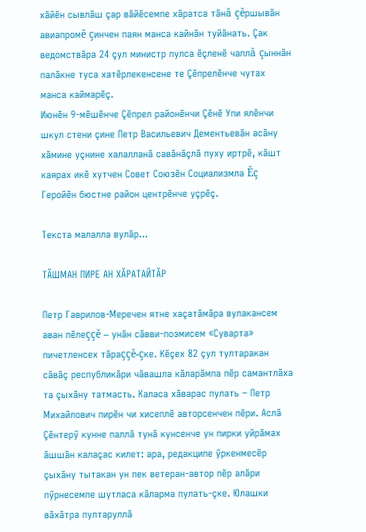хăйĕн сывлăш çар вăйĕсемпе хăратса тăнă çĕршывăн авиапромĕ çинчен паян манса кайнăн туйăнать. Çак ведомствăра 24 çул министр пулса ĕçленĕ чаплă çыннăн палăкне туса хатĕрлекенсене те Çĕпрелĕнче чутах манса каймарĕç.
Июнĕн 9-мĕшĕнче Çĕпрел районĕнчи Çĕнĕ Упи ялĕнчи шкул стени çине Петр Васильевич Дементьевăн асăну хăмине уçнине халалланă савăнăçлă пуху иртрĕ, кăшт каярах икĕ хутчен Совет Союзĕн Социализмла Ĕç Геройĕн бюстне район центрĕнче уçрĕç.

Текста малалла вулăр...

ТĂШМАН ПИРЕ АН ХĂРАТАЙТĂР

Петр Гаврилов-Меречен ятне хаçатăмăра вулакансем аван пĕлеççĕ – унăн сăвви-поэмисем «Суварта» пичетленсех тăраççĕ-çке. Кĕçех 82 çул тултаракан сăвăç республикăри чăвашла кăларăмпа пĕр самантлăха та çыхăну татмасть. Каласа хăварас пулать – Петр Михайлович пирĕн чи хисеплĕ авторсенчен пĕри. Аслă Çĕнтерӳ кунне паллă тунă кунсенче ун пирки уйрăмах ăшшăн калаçас килет: ара, редакципе ӳркенмесĕр çыхăну тытакан ун пек ветеран-автор пĕр алăри пӳрнесемпе шутласа кăларма пулать-çке. Юлашки вăхăтра пултаруллă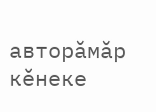авторăмăр кĕнеке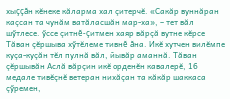хыççăн кĕнеке кăларма хал çитерчĕ. «Сакăр вуннăран каçсан та чунăм ватăласшăн мар-ха», – тет вăл шӳтлесе. ӳссе çитнĕ-çитмен хаяр вăрçă вутне кĕрсе Тăван çĕршыва хӳтĕлеме тивнĕ ăна. Икĕ хутчен вилĕмпе куçа-куçăн тĕл пулнă вăл, йывăр аманнă. Тăван çĕршывăн Аслă вăрçин икĕ орденĕн кавалерĕ, 16 медале тивĕçнĕ ветеран нихăçан та кăкăр шаккаса çӳремен,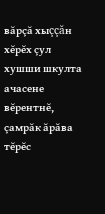вăрçă хыççăн хĕрĕх çул хушши шкулта ачасене вĕрентнĕ, çамрăк ăрăва тĕрĕс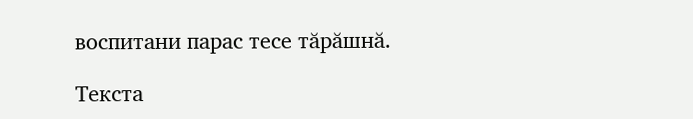воспитани парас тесе тăрăшнă.

Текста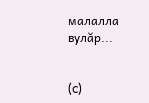малалла вулăр...


(c)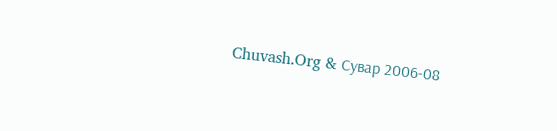Chuvash.Org & Сувар 2006-08